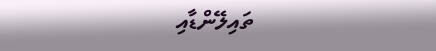ތައިލޭންޑާއި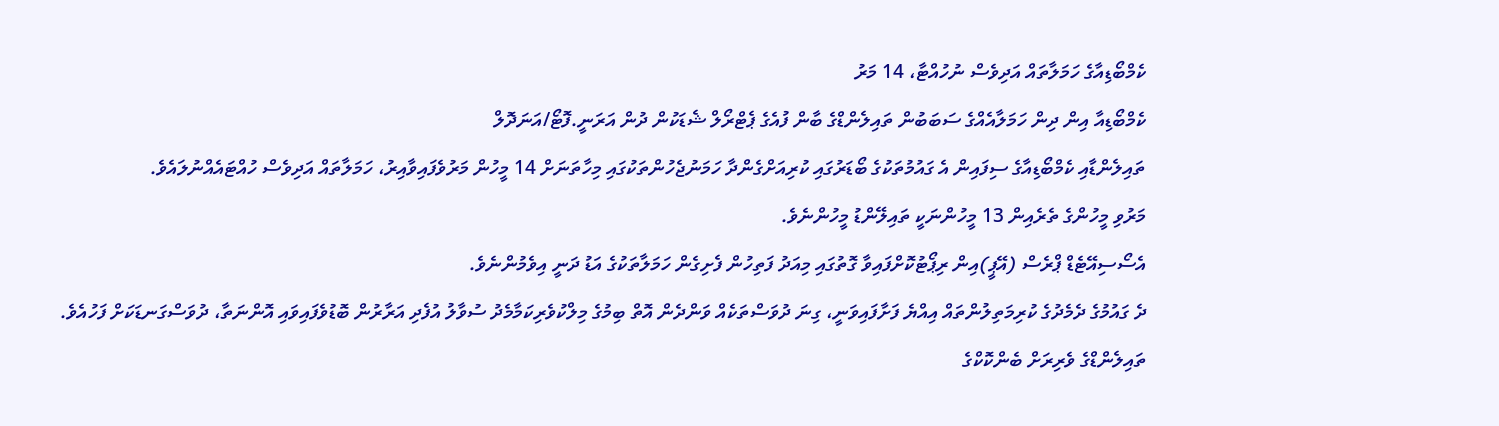ކެމްބޯޑިއާގެ ހަމަލާތައް އަދިވެސް ނުހުއްޓާ، 14 މަރު
ކެމްބޯޑިއާ އިން ދިން ހަމަލާއެއްގެ ސަބަބުން ތައިލެންޑްގެ ބާން ފުއެގެ ޕެޓްރޯލް ޝެޑަކުން ދުން އަރަނީ.ފޮޓޯ/އަނަދޮލް
ތައިލެންޑާއި ކެމްބޯޑިއާގެ ސިފައިން އެ ގައުމުތަކުގެ ބޯޑަރުގައި ކުރިއަށްގެންދާ ހަމަނުޖެހުންތަކުގައި މިހާތަނަށް 14 މީހުން މަރުވެފައިވާއިރު، ހަމަލާތައް އަދިވެސް ހުއްޓައެއްނުލައެވެ.
މަރުވި މީހުންގެ ތެރެއިން 13 މީހުންނަކީ ތައިލޭންޑު މީހުންނެވެ.
އެސޯސިއޭޓެޑް ޕްރެސް (އޭޕީ)އިން ރިޕޯޓުކޮށްފައިވާ ގޮތުގައި މިއަދު ފަތިހުން ފެށިގެން ހަމަލާތަކުގެ އަޑު ދަނީ އިވެމުންނެވެ.
ދެ ގައުމުގެ ދެމެދުގެ ކުރިމަތިލުންތައް އިއްޔެ ފަށާފައިވަނީ، ގިނަ ދުވަސްތަކެއް ވަންދެން އޮތް ބިމުގެ މިލްކުވެރިކަމާމެދު ސުވާލު އުފެދި އަރާރުން ބޮޑުވެފައިވައި އޮންނަތާ، ދުވަސްގަނޑަކަށް ފަހުއެވެ.
ތައިލެންޑްގެ ވެރިރަށް ބެންކޮކްގެ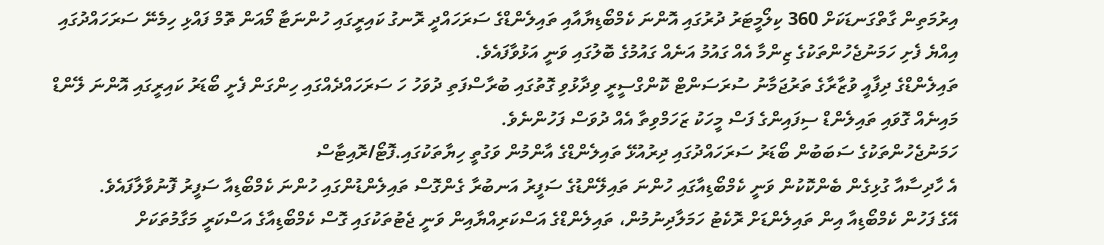އިރުމަތިން ގާތްގަނޑަކަށް 360 ކިލޯމީޓަރު ދުރުގައި އޮންނަ ކެމްބޯޑިޔާއާއި ތައިލެންޑްގެ ސަރަހައްދީ ރޮނގު ކައިރީގައި ހުންނަޓާ މޯއަން ތޮމް ފައްޅި ހިމެނޭ ސަރަހައްދުގައި އިއްޔެ ފެށި ހަމަނުޖެހުންތަކުގެ ޒިންމާ އެއް ގައުމު އަނެއް ގައުމުގެ ބޮލުގައި ވަނީ އަޅުވާފައެވެ.
ތައިލެންޑްގެ ދިފާއީ ވުޒާރާގެ ތަރުޖަމާނު ސުރަސަންޓް ކޮންގްސީރީ ވިދާޅުވި ގޮތުގައި ބުރާސްފަތި ދުވަހު ހަ ސަރަހައްދެއްގައި ހިންގަން ފެށީ ބޯޑަރު ކައިރީގައި އޮންނަ ލޭންޑް މައިނެއް ގޮވައި ތައިލެންޑް ސިފައިންގެ ފަސް މީހަކު ޒަހަމްވިތާ އެއް ދުވަސް ފަހުންނެވެ.
ހަމަނުޖެހުންތަކުގެ ސަބަބުން ބޯޑަރު ސަރަހައްދުގައި ދިރުއުޅޭ ތައިލެންޑްގެ އާންމުން ވަގުތީ ހިޔާތަކުގައި.ފޮޓޯ/ރޮއިޓާސް
އެ ހާދިސާއާ ގުޅިގެން ބެންކޮކުން ވަނީ ކެމްބޯޑިއާގައި ހުންނަ ތައިލޭންޑުގެ ސަފީރު އަނބުރާ ގެންގޮސް ތައިލެންޑުންގައި ހުންނަ ކެމްބޯޑިއާ ސަފީރު ފޮނުވާލާފައެވެ.
އޭގެ ފަހުން ކެމްބޯޑިއާ އިން ތައިލެންޑަށް ރޮކެޓު ހަމަލާދިނުމުން، ތައިލެންޑްގެ އަސްކަރިއްޔާއިން ވަނީ ޖެޓުތަކުގައި ގޮސް ކެމްބޯޑިއާގެ އަސްކަރީ މަގާމުތަކަށް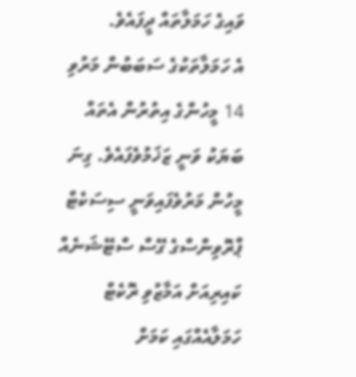ވައިގެ ހަމަލާތައް ދީފައެވެ.
އެ ހަމަލާތަކުގެ ސަބަބުން މަރުވި 14 މީހުންގެ އިތުރުން އެތައް ބަޔަކު ވަނީ ޒަޚަމުވެފައެވެ. ގިނަ މީހުން މަރުވެފައިވަނީ ސިސަކެޓް ޕްރޮވިންސްގެ ގޭސް ސްޓޭޝަނެއް ކައިރިއަށް އަމާޒުވި ރޮކެޓް ހަމަލާއެއްގައި ކަމަށް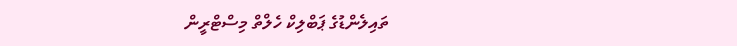ތައިލެންޑުގެ ޕަބްލިކް ހެލްތް މިސްޓްރީން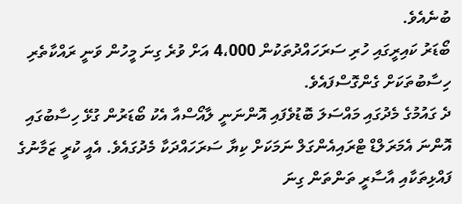ބުނެއެވެ.
ބޯޑަރު ކައިރީގައި ހުރި ސަރަހައްދުތަކުން 4،000 އަށް ވުރެ ގިނަ މީހުން ވަނީ ރައްކާތެރި ހިސާބުތަކަށް ގެންގޮސްފައެވެ.
ދެ ގައުމުގެ މެދުގައި މައްސަލަ ބޮޑުވެފައި އޮންނަނީ ލާއޯސްއާ އެކު ބޯޑަރުން ގުޅޭ ހިސާބުގައި އޮންނަ އެމަރަލްޑް ޓްރައިއެންގަލް ނަމަކަށް ކިޔާ ސަރަހައްދަކާ މެދުގައެވެ. އެއީ ކުރީ ޒަމާނުގެ ފައްޅިތަކާއި އާސާރީ ތަންތަން ގިނަ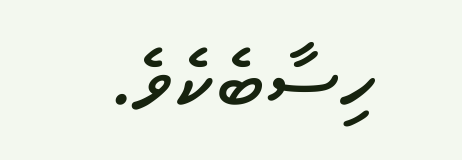ހިސާބެކެވެ.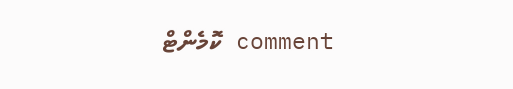comment ކޮމެންޓް